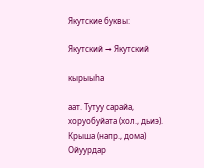Якутские буквы:

Якутский → Якутский

кырыыһа

аат. Тутуу сарайа, хоруобуйата (хол., дьиэ). Крыша (напр., дома)
Ойуурдар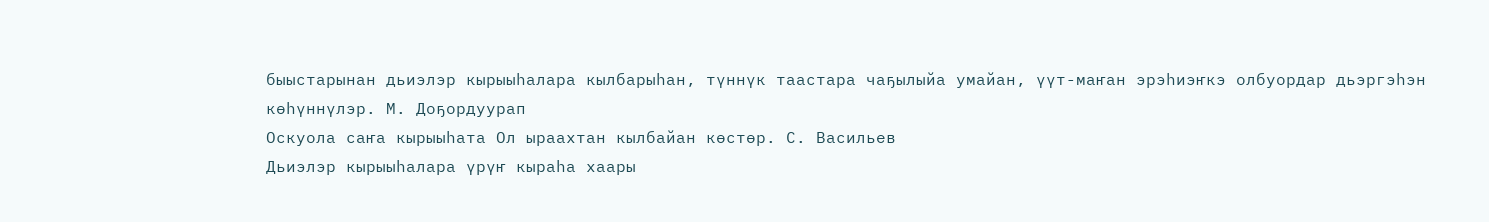быыстарынан дьиэлэр кырыыһалара кылбарыһан, түннүк таастара чаҕылыйа умайан, үүт-маҥан эрэһиэҥкэ олбуордар дьэргэһэн көһүннүлэр. М. Доҕордуурап
Оскуола саҥа кырыыһата Ол ыраахтан кылбайан көстөр. С. Васильев
Дьиэлэр кырыыһалара үрүҥ кыраһа хаары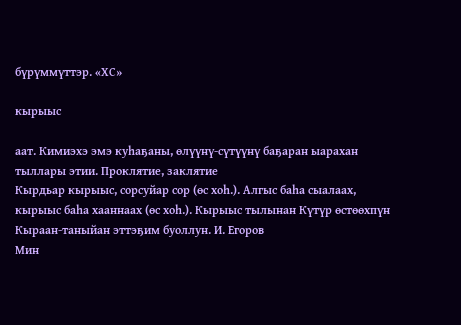бүрүммүттэр. «ХС»

кырыыс

аат. Кимиэхэ эмэ куһаҕаны, өлүүнү-сүтүүнү баҕаран ыарахан тыллары этии. Проклятие, заклятие
Кырдьар кырыыс, сорсуйар сор (өс хоһ.). Алгыс баһа сыалаах, кырыыс баһа хааннаах (өс хоһ.). Кырыыс тылынан Күтүр өстөөхпүн Кыраан-таныйан эттэҕим буоллун. И. Егоров
Мин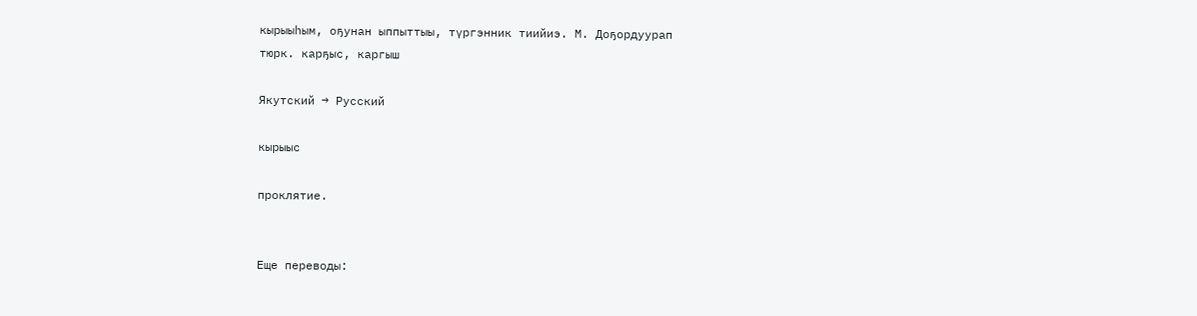кырыыһым, оҕунан ыппыттыы, түргэнник тиийиэ. М. Доҕордуурап
тюрк. карҕыс, каргыш

Якутский → Русский

кырыыс

проклятие.


Еще переводы: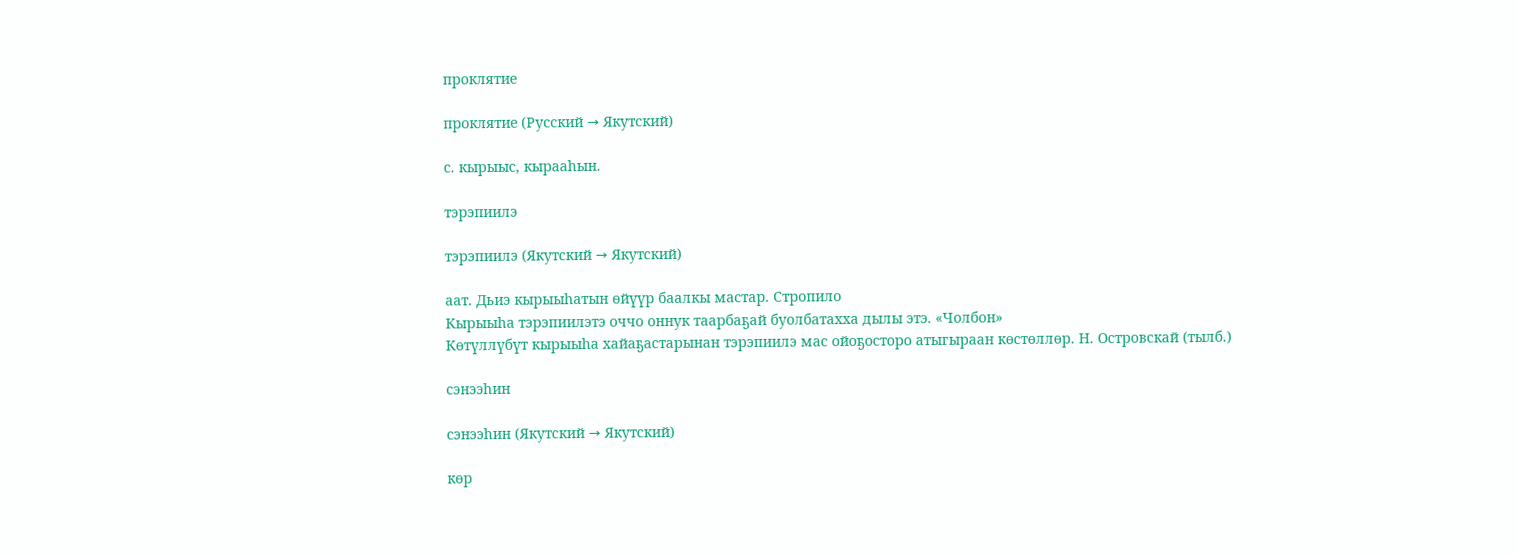проклятие

проклятие (Русский → Якутский)

с. кырыыс, кырааһын.

тэрэпиилэ

тэрэпиилэ (Якутский → Якутский)

аат. Дьиэ кырыыһатын өйүүр баалкы мастар. Стропило
Кырыыһа тэрэпиилэтэ оччо оннук таарбаҕай буолбатахха дылы этэ. «Чолбон»
Көтүллүбүт кырыыһа хайаҕастарынан тэрэпиилэ мас ойоҕосторо атыгыраан көстөллөр. Н. Островскай (тылб.)

сэнээһин

сэнээһин (Якутский → Якутский)

көр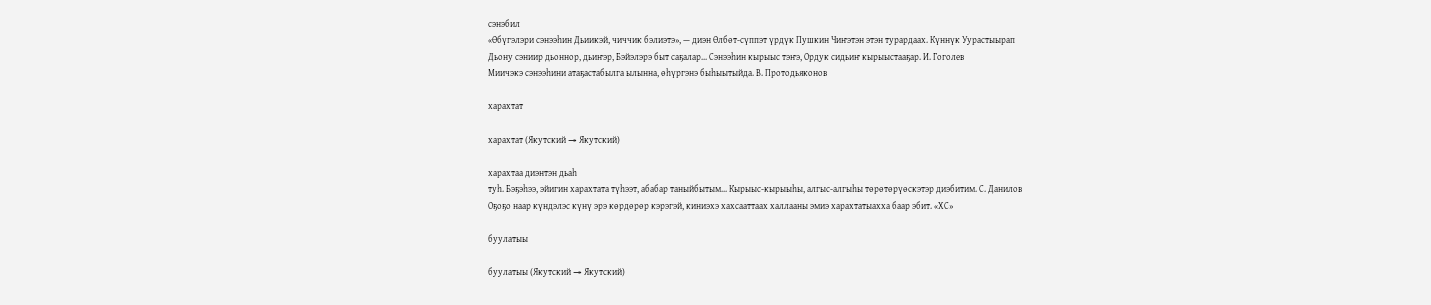сэнэбил
«Өбүгэлэри сэнээһин Дьиикэй, чиччик бэлиэтэ», — диэн Өлбөт-сүппэт үрдүк Пушкин Чиҥэтэн этэн турардаах. Күннүк Уурастыырап
Дьону сэниир дьоннор, дьиҥэр, Бэйэлэрэ быт саҕалар... Сэнээһин кырыыс тэҥэ, Ордук сидьиҥ кырыыстааҕар. И. Гоголев
Миичэкэ сэнээһини атаҕастабылга ылынна, өһүргэнэ быһыытыйда. В. Протодьяконов

харахтат

харахтат (Якутский → Якутский)

харахтаа диэнтэн дьаһ
туһ. Бэҕэһээ, эйигин харахтата түһээт, абабар таныйбытым... Кырыыс-кырыыһы, алгыс-алгыһы төрөтөрүөскэтэр диэбитим. С. Данилов
Оҕоҕо наар күндэлэс күнү эрэ көрдөрөр кэрэгэй, киниэхэ хахсааттаах халлааны эмиэ харахтатыахха баар эбит. «ХС»

буулатыы

буулатыы (Якутский → Якутский)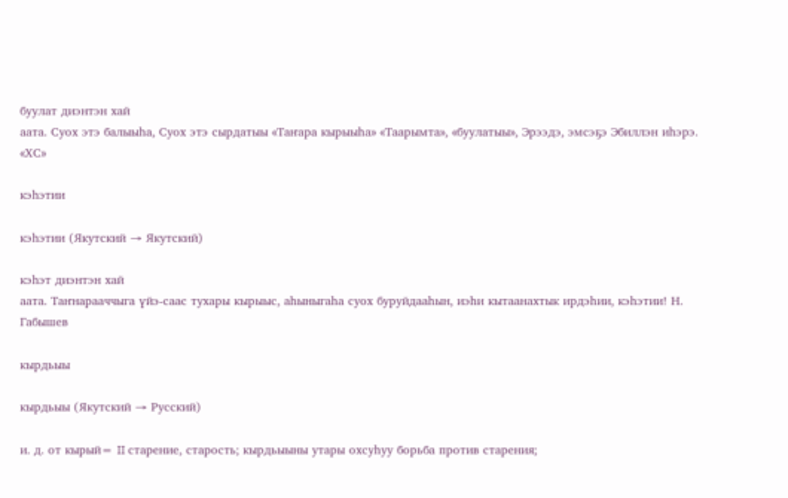буулат диэнтэн хай
аата. Суох этэ балыыһа, Суох этэ сырдатыы «Таҥара кырыыһа» «Таарымта», «буулатыы», Эрээдэ, эмсэҕэ Эбиллэн иһэрэ. «ХС»

кэһэтии

кэһэтии (Якутский → Якутский)

кэһэт диэнтэн хай
аата. Таҥнарааччыга үйэ-саас тухары кырыыс, аһыныгаһа суох буруйдааһын, иэһи кытаанахтык ирдэһии, кэһэтии! Н. Габышев

кырдьыы

кырдьыы (Якутский → Русский)

и. д. от кырый= II старение, старость; кырдьыыны утары охсуһуу борьба против старения;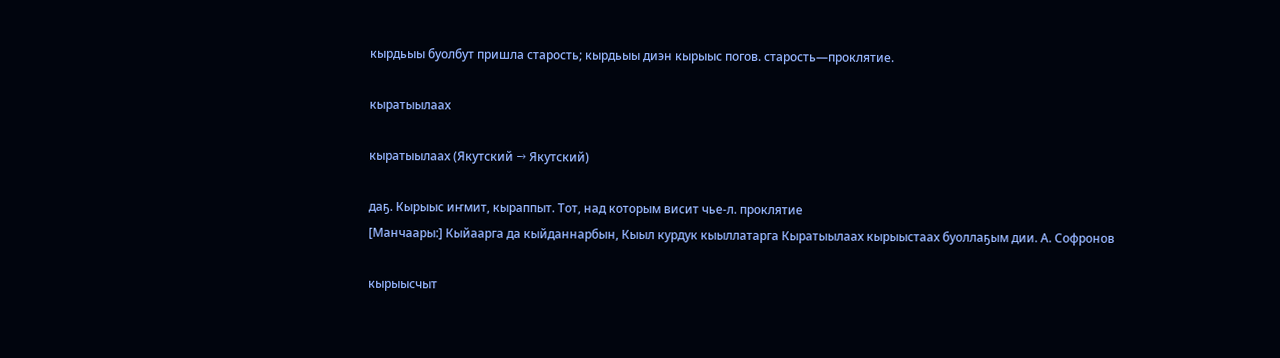кырдьыы буолбут пришла старость; кырдьыы диэн кырыыс погов. старость—проклятие.

кыратыылаах

кыратыылаах (Якутский → Якутский)

даҕ. Кырыыс иҥмит, кыраппыт. Тот, над которым висит чье-л. проклятие
[Манчаары:] Кыйаарга да кыйданнарбын, Кыыл курдук кыыллатарга Кыратыылаах кырыыстаах буоллаҕым дии. А. Софронов

кырыысчыт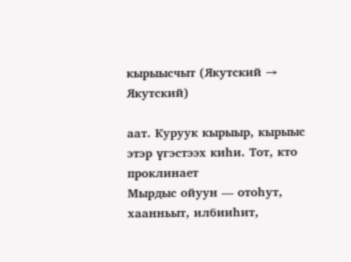кырыысчыт (Якутский → Якутский)

аат. Куруук кырыыр, кырыыс этэр үгэстээх киһи. Тот, кто проклинает
Мырдыс ойуун — отоһут, хаанньыт, илбииһит,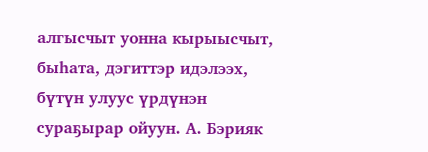алгысчыт уонна кырыысчыт, быһата, дэгиттэр идэлээх, бүтүн улуус үрдүнэн сураҕырар ойуун. А. Бэрияк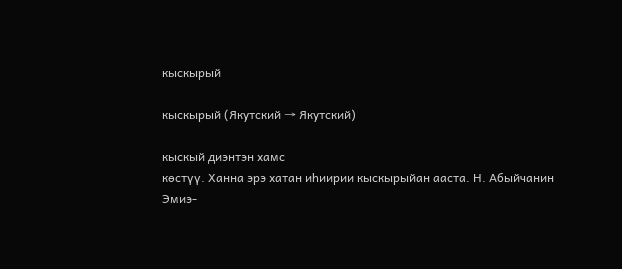кыскырый

кыскырый (Якутский → Якутский)

кыскый диэнтэн хамс
көстүү. Ханна эрэ хатан иһиирии кыскырыйан ааста. Н. Абыйчанин
Эмиэ-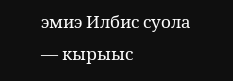эмиэ Илбис суола — кырыыс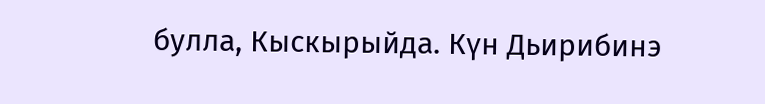булла, Кыскырыйда. Күн Дьирибинэ